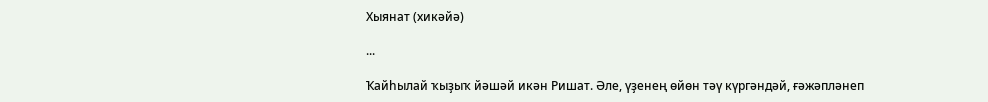Хыянат (хикәйә)

...

Ҡайһылай ҡыҙыҡ йәшәй икән Ришат. Әле, үҙенең өйөн тәү күргәндәй, ғәжәпләнеп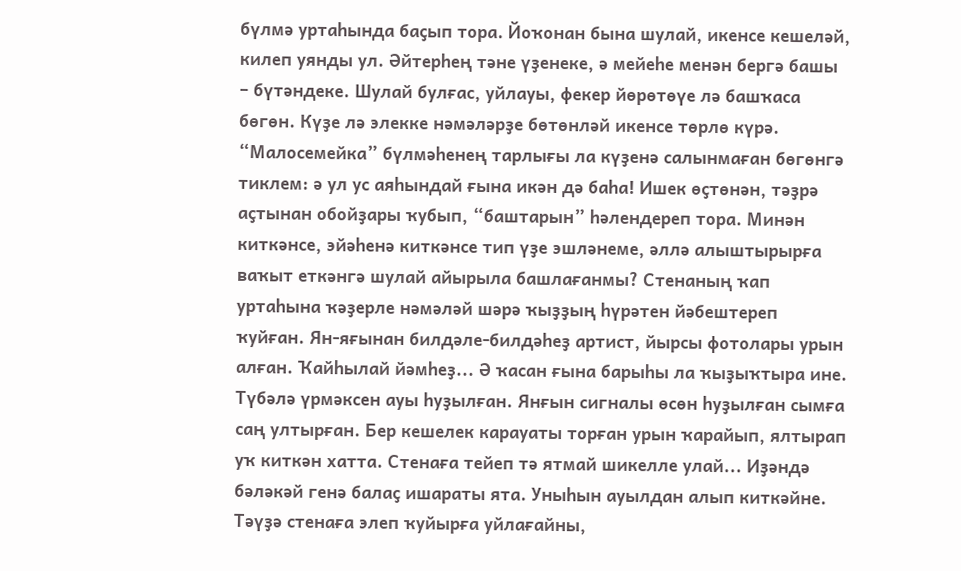бүлмә уртаһында баҫып тора. Йоҡонан бына шулай, икенсе кешеләй, килеп уянды ул. Әйтерһең тәне үҙенеке, ә мейеһе менән бергә башы – бүтәндеке. Шулай булғас, уйлауы, фекер йөрөтөүе лә башҡаса бөгөн. Күҙе лә элекке нәмәләрҙе бөтөнләй икенсе төрлө күрә. “Малосемейка” бүлмәһенең тарлығы ла күҙенә салынмаған бөгөнгә тиклем: ә ул ус аяһындай ғына икән дә баһа! Ишек өҫтөнән, тәҙрә аҫтынан обойҙары ҡубып, “баштарын” һәлендереп тора. Минән киткәнсе, эйәһенә киткәнсе тип үҙе эшләнеме, әллә алыштырырға ваҡыт еткәнгә шулай айырыла башлағанмы? Стенаның ҡап уртаһына ҡәҙерле нәмәләй шәрә ҡыҙҙың һүрәтен йәбештереп ҡуйған. Ян-яғынан билдәле-билдәһеҙ артист, йырсы фотолары урын алған. Ҡайһылай йәмһеҙ... Ә ҡасан ғына барыһы ла ҡыҙыҡтыра ине. Түбәлә үрмәксен ауы һуҙылған. Янғын сигналы өсөн һуҙылған сымға саң ултырған. Бер кешелек карауаты торған урын ҡарайып, ялтырап уҡ киткән хатта. Стенаға тейеп тә ятмай шикелле улай... Иҙәндә бәләкәй генә балаҫ ишараты ята. Уныһын ауылдан алып киткәйне. Тәүҙә стенаға элеп ҡуйырға уйлағайны,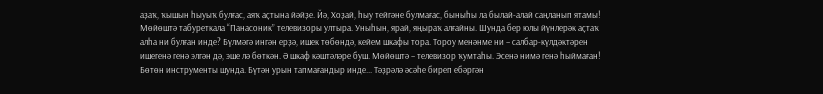аҙаҡ, ҡышын һыуыҡ булғас, аяҡ аҫтына йәйҙе. Йә, Хоҙай, һыу тейгәне булмағас, быныһы ла былай-алай саңланып ятамы! Мөйөштә табуреткала “Панасоник” телевизоры ултыра. Уныһын, ярай, яңыраҡ алғайны. Шунда бер юлы йүнлерәк аҫтаҡ алһа ни булған инде? Бүлмәгә ингән ерҙә, ишек төбөндә, кейем шкафы тора. Тороу менәнме ни – салбар-күлдәктәрен ишегенә генә элгән дә, эше лә бөткән. Ә шкаф кәштәләре буш. Мөйөштә – телевизор ҡумтаһы. Эсенә нимә генә һыймаған! Бөтөн инструменты шунда. Бүтән урын тапмағандыр инде... Тәҙрәлә әсәһе биреп ебәргән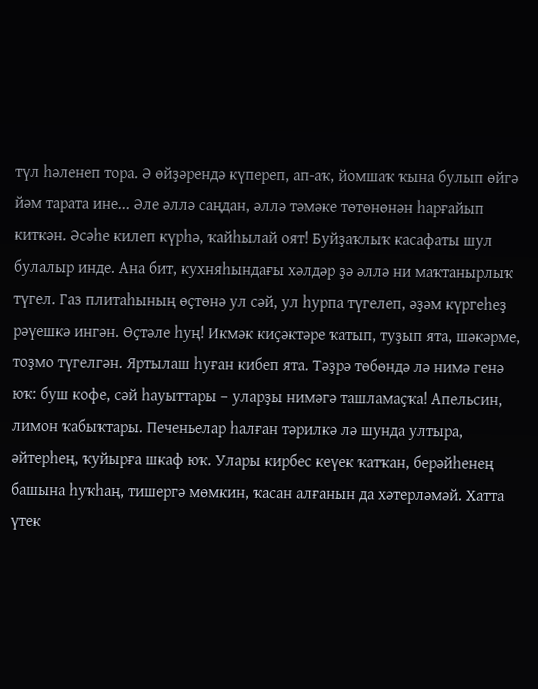түл һәленеп тора. Ә өйҙәрендә күпереп, ап-аҡ, йомшаҡ ҡына булып өйгә йәм тарата ине... Әле әллә саңдан, әллә тәмәке төтөнөнән һарғайып киткән. Әсәһе килеп күрһә, ҡайһылай оят! Буйҙаҡлыҡ касафаты шул булалыр инде. Ана бит, кухняһындағы хәлдәр ҙә әллә ни маҡтанырлыҡ түгел. Газ плитаһының өҫтөнә ул сәй, ул һурпа түгелеп, әҙәм күргеһеҙ рәүешкә ингән. Өҫтәле һуң! Икмәк киҫәктәре ҡатып, туҙып ята, шәкәрме, тоҙмо түгелгән. Яртылаш һуған кибеп ята. Тәҙрә төбөндә лә нимә генә юҡ: буш кофе, сәй һауыттары – уларҙы нимәгә ташламаҫҡа! Апельсин, лимон ҡабыҡтары. Печеньелар һалған тәрилкә лә шунда ултыра, әйтерһең, ҡуйырға шкаф юҡ. Улары кирбес кеүек ҡатҡан, берәйһенең башына һуҡһаң, тишергә мөмкин, ҡасан алғанын да хәтерләмәй. Хатта үтек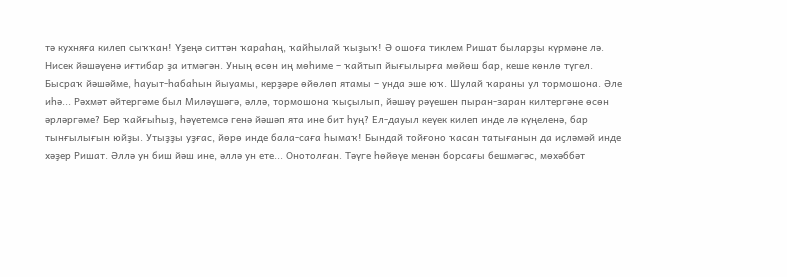тә кухняға килеп сыҡҡан! Үҙеңә ситтән ҡараһаң, ҡайһылай ҡыҙыҡ! Ә ошоға тиклем Ришат быларҙы күрмәне лә. Нисек йәшәүенә иғтибар ҙа итмәгән. Уның өсөн иң мөһиме – ҡайтып йығылырға мөйөш бар, кеше көнлө түгел. Бысраҡ йәшәйме, һауыт-һабаһын йыуамы, керҙәре өйөлөп ятамы – унда эше юҡ. Шулай ҡараны ул тормошона. Әле иһә... Рәхмәт әйтергәме был Миләүшәгә, әллә, тормошона ҡыҫылып, йәшәү рәүешен пыран-заран килтергәне өсөн әрләргәме? Бер ҡайғыһыҙ, һәүетемсә генә йәшәп ята ине бит һуң? Ел-дауыл кеүек килеп инде лә күңеленә, бар тынғылығын юйҙы. Утыҙҙы уҙғас, йөрө инде бала-саға һымаҡ! Бындай тойғоно ҡасан татығанын да иҫләмәй инде хәҙер Ришат. Әллә ун биш йәш ине, әллә ун ете... Онотолған. Тәүге һөйөүе менән борсағы бешмәгәс, мөхәббәт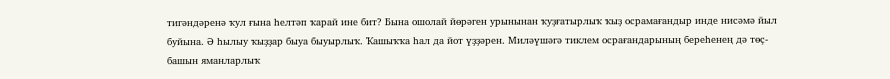тигәндәренә ҡул ғына һелтәп ҡарай ине бит? Бына ошолай йөрәген урынынан ҡуҙғатырлыҡ ҡыҙ осрамағандыр инде нисәмә йыл буйына. Ә һылыу ҡыҙҙар быуа быуырлыҡ. Ҡашыҡҡа һал да йот үҙҙәрен. Миләүшәгә тиклем осрағандарының береһенең дә төҫ-башын яманларлыҡ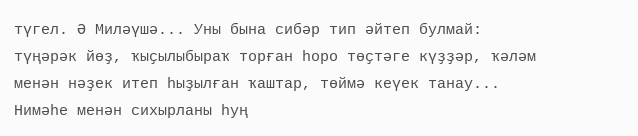түгел. Ә Миләүшә... Уны бына сибәр тип әйтеп булмай: түңәрәк йөҙ, ҡыҫылыбыраҡ торған һоро төҫтәге күҙҙәр, ҡәләм менән нәҙек итеп һыҙылған ҡаштар, төймә кеүек танау... Нимәһе менән сихырланы һуң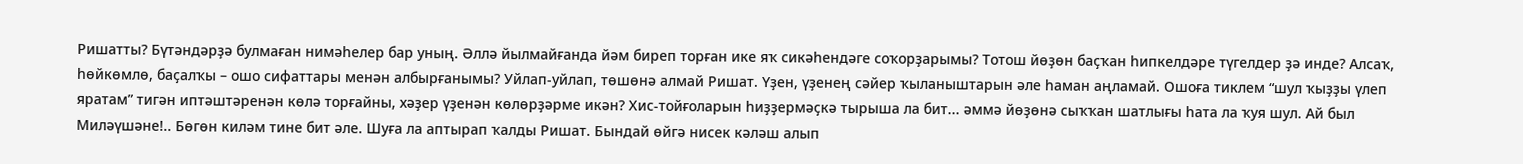Ришатты? Бүтәндәрҙә булмаған нимәһелер бар уның. Әллә йылмайғанда йәм биреп торған ике яҡ сикәһендәге соҡорҙарымы? Тотош йөҙөн баҫҡан һипкелдәре түгелдер ҙә инде? Алсаҡ, һөйкөмлө, баҫалҡы – ошо сифаттары менән албырғанымы? Уйлап-уйлап, төшөнә алмай Ришат. Үҙен, үҙенең сәйер ҡыланыштарын әле һаман аңламай. Ошоға тиклем “шул ҡыҙҙы үлеп яратам” тигән иптәштәренән көлә торғайны, хәҙер үҙенән көлөрҙәрме икән? Хис-тойғоларын һиҙҙермәҫкә тырыша ла бит... әммә йөҙөнә сыҡҡан шатлығы һата ла ҡуя шул. Ай был Миләүшәне!.. Бөгөн киләм тине бит әле. Шуға ла аптырап ҡалды Ришат. Бындай өйгә нисек кәләш алып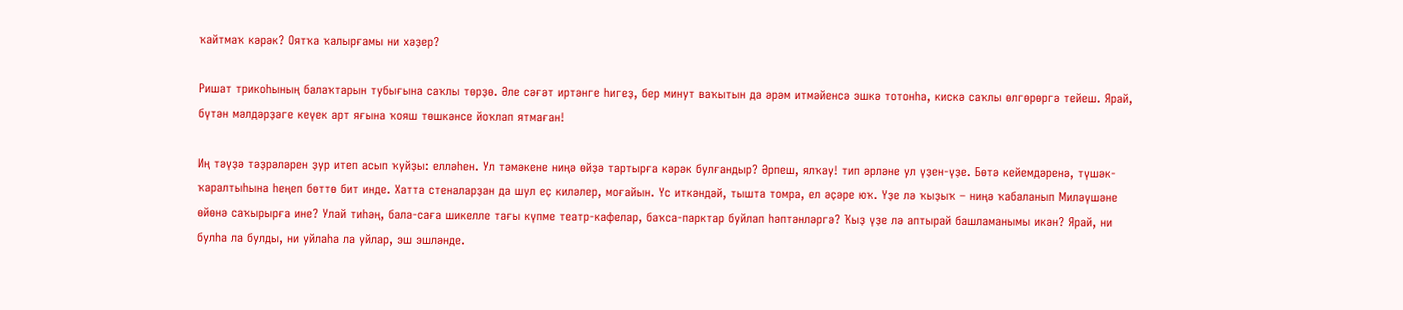ҡайтмаҡ кәрәк? Оятҡа ҡалырғамы ни хәҙер?

Ришат трикоһының балаҡтарын тубығына саҡлы төрҙө. Әле сәғәт иртәнге һигеҙ, бер минут ваҡытын да әрәм итмәйенсә эшкә тотонһа, кискә саҡлы өлгөрөргә тейеш. Ярай, бүтән мәлдәрҙәге кеүек арт яғына ҡояш төшкәнсе йоҡлап ятмаған!

Иң тәүҙә тәҙрәләрен ҙур итеп асып ҡуйҙы: елләһен. Ул тәмәкене ниңә өйҙә тартырға кәрәк булғандыр? Әрпеш, ялҡау! тип әрләне ул үҙен-үҙе. Бөтә кейемдәренә, түшәк-ҡаралтыһына һеңеп бөттө бит инде. Хатта стеналарҙан да шул еҫ киләлер, моғайын. Үс иткәндәй, тышта томра, ел әҫәре юҡ. Үҙе лә ҡыҙыҡ – ниңә ҡабаланып Миләүшәне өйөнә саҡырырға ине? Улай тиһәң, бала-саға шикелле тағы күпме театр-кафелар, баҡса-парктар буйлап һәптәнләргә? Ҡыҙ үҙе лә аптырай башламанымы икән? Ярай, ни булһа ла булды, ни уйлаһа ла уйлар, эш эшләнде.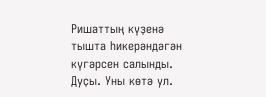Ришаттың күҙенә тышта һикерәндәгән күгәрсен салынды. Дуҫы. Уны көтә ул.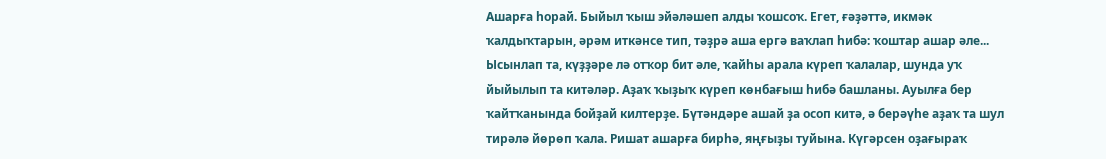Ашарға һорай. Быйыл ҡыш эйәләшеп алды ҡошсоҡ. Егет, ғәҙәттә, икмәк ҡалдыҡтарын, әрәм иткәнсе тип, тәҙрә аша ергә ваҡлап һибә: ҡоштар ашар әле... Ысынлап та, күҙҙәре лә отҡор бит әле, ҡайһы арала күреп ҡалалар, шунда уҡ йыйылып та китәләр. Аҙаҡ ҡыҙыҡ күреп көнбағыш һибә башланы. Ауылға бер ҡайтҡанында бойҙай килтерҙе. Бүтәндәре ашай ҙа осоп китә, ә берәүһе аҙаҡ та шул тирәлә йөрөп ҡала. Ришат ашарға бирһә, яңғыҙы туйына. Күгәрсен оҙағыраҡ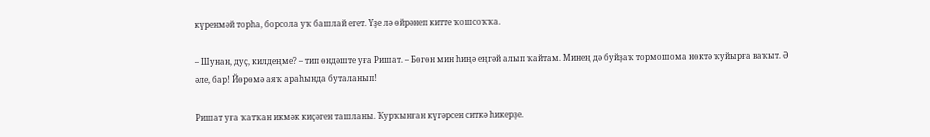күренмәй торһа, борсола уҡ башлай егет. Үҙе лә өйрәнеп китте ҡошсоҡҡа.

– Шунан, дуҫ, килдеңме? – тип өндәште уға Ришат. – Бөгөн мин һиңә еңгәй алып ҡайтам. Минең дә буйҙаҡ тормошома нөктә ҡуйырға ваҡыт. Ә әле, бар! Йөрөмә аяҡ араһында буталанып!

Ришат уға ҡатҡан икмәк киҫәген ташланы. Ҡурҡынған күгәрсен ситкә һикерҙе.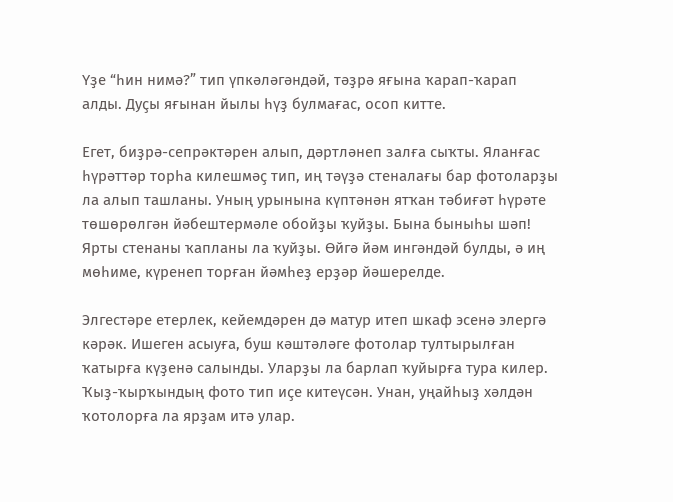Үҙе “һин нимә?” тип үпкәләгәндәй, тәҙрә яғына ҡарап-ҡарап алды. Дуҫы яғынан йылы һүҙ булмағас, осоп китте.

Егет, биҙрә-сепрәктәрен алып, дәртләнеп залға сыҡты. Яланғас һүрәттәр торһа килешмәҫ тип, иң тәүҙә стеналағы бар фотоларҙы ла алып ташланы. Уның урынына күптәнән ятҡан тәбиғәт һүрәте төшөрөлгән йәбештермәле обойҙы ҡуйҙы. Бына быныһы шәп! Ярты стенаны ҡапланы ла ҡуйҙы. Өйгә йәм ингәндәй булды, ә иң мөһиме, күренеп торған йәмһеҙ ерҙәр йәшерелде.

Элгестәре етерлек, кейемдәрен дә матур итеп шкаф эсенә элергә кәрәк. Ишеген асыуға, буш кәштәләге фотолар тултырылған ҡатырға күҙенә салынды. Уларҙы ла барлап ҡуйырға тура килер. Ҡыҙ-ҡырҡындың фото тип иҫе китеүсән. Унан, уңайһыҙ хәлдән ҡотолорға ла ярҙам итә улар.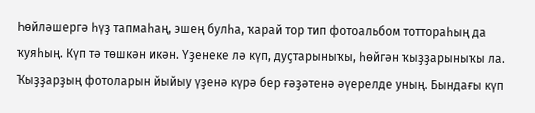Һөйләшергә һүҙ тапмаһаң, эшең булһа, ҡарай тор тип фотоальбом тоттораһың да ҡуяһың. Күп тә төшкән икән. Үҙенеке лә күп, дуҫтарыныҡы, һөйгән ҡыҙҙарыныҡы ла. Ҡыҙҙарҙың фотоларын йыйыу үҙенә күрә бер ғәҙәтенә әүерелде уның. Бындағы күп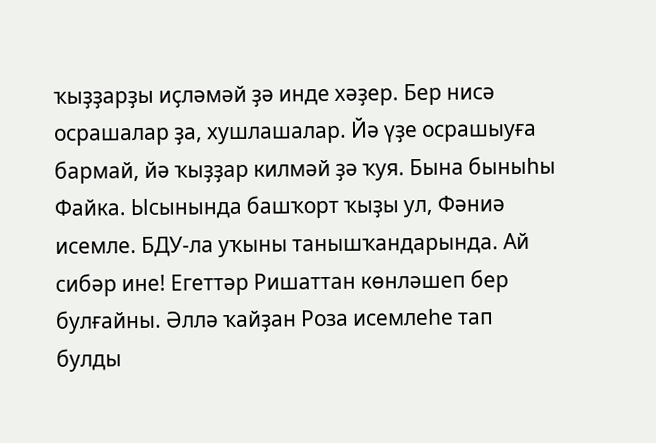ҡыҙҙарҙы иҫләмәй ҙә инде хәҙер. Бер нисә осрашалар ҙа, хушлашалар. Йә үҙе осрашыуға бармай, йә ҡыҙҙар килмәй ҙә ҡуя. Бына быныһы Файка. Ысынында башҡорт ҡыҙы ул, Фәниә исемле. БДУ-ла уҡыны танышҡандарында. Ай сибәр ине! Егеттәр Ришаттан көнләшеп бер булғайны. Әллә ҡайҙан Роза исемлеһе тап булды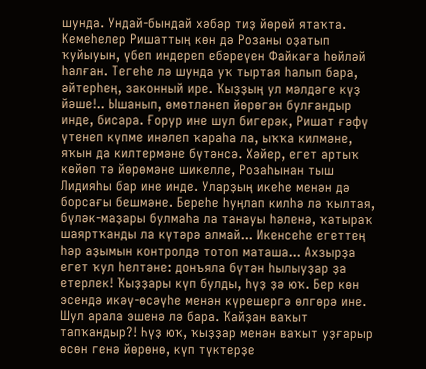шунда. Ундай-бындай хәбәр тиҙ йөрөй ятаҡта. Кемеһелер Ришаттың көн дә Розаны оҙатып ҡуйыуын, үбеп индереп ебәреүен Файкаға һөйләй һалған. Тегеһе лә шунда уҡ тыртая һалып бара, әйтерһең, законный ире. Ҡыҙҙың ул мәлдәге күҙ йәше!.. Ышанып, өмөтләнеп йөрөгән булғандыр инде, бисара. Ғорур ине шул бигерәк, Ришат ғәфү үтенеп күпме инәлеп ҡараһа ла, ыҡҡа килмәне, яҡын да килтермәне бүтәнсә. Хәйер, егет артыҡ көйөп тә йөрөмәне шикелле, Розаһынан тыш Лидияһы бар ине инде. Уларҙың икеһе менән дә борсағы бешмәне. Береһе һуңлап килһә лә ҡылтая, бүләк-маҙары булмаһа ла танауы һәленә, ҡатыраҡ шаяртҡанды ла күтәрә алмай... Икенсеһе егеттең һәр аҙымын контролдә тотоп маташа... Ахзырҙа егет ҡул һелтәне: донъяла бүтән һылыуҙар ҙа етерлек! Ҡыҙҙары күп булды, һүҙ ҙә юҡ. Бер көн эсендә икәү-өсәүһе менән күрешергә өлгөрә ине. Шул арала эшенә лә бара. Ҡайҙан ваҡыт тапҡандыр?! Һүҙ юҡ, ҡыҙҙар менән ваҡыт уҙғарыр өсөн генә йөрөнө, күп түктерҙе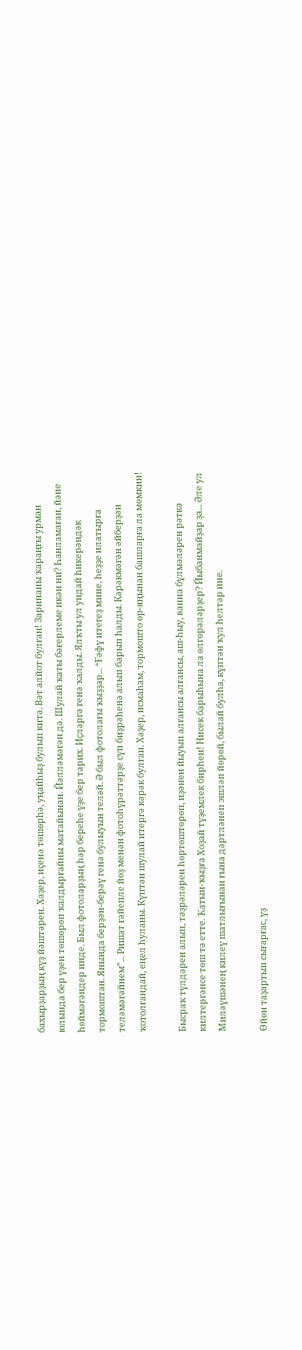бахырҙарҙың күҙ йәштәрен. Хәҙер, иҫенә төшөрһә, уңайһыҙ булып китә. Вәт алйот булған! Заринаны ҡараңғы урман юлында бер үҙен төшөрөп ҡалдырғайны матайынан. Йәлләмәгән дә. Шулай ҡаты бәғерлеме икән ни? Һанламаған, йәне һөймәгәндер инде. Был фотоларҙың һәр береһе үҙе бер тарих. Иҫләргә генә ҡалды. Ялҡты ул ундай һикерәндәк тормоштан. Янында берҙән-берәү генә булыуын теләй. Ә был фотолағы ҡыҙҙар... “Ғәфү итегеҙ мине, һеҙҙе илатырға теләмәгәйнем”... Ришат ғәйепле йөҙ менән фотоһүрәттәрҙе сүп биҙрәһенә алып барып һалды. Кәрәкмәгән әйберҙән ҡотолғандай, еңел һуланы. Күптән шулай итергә кәрәк булған. Хәҙер, исмаһам, тормошто өр-яңынан башларға ла мөмкин!

Бысраҡ түлдәрен алып, тәҙрәләрен һөртөштөрөп, иҙәнен йыуып алғансы алғансы, аш-һыу, ванна бүлмәләрен рәткә килтергәнсе төш тә етте. Ҡатын-ҡыҙға Хоҙай түҙемлек бирһен! Нисек барыһына ла өлгөрәләрҙер? Йыбанмайҙар ҙа... Әле ул Миләүшәнең килеү шатлығынан ғына дәртләнеп эшләп йөрөй, былай булһа, күптән ҡул һелтәр ине.

Өйөн таҙартып сығарғас, үҙ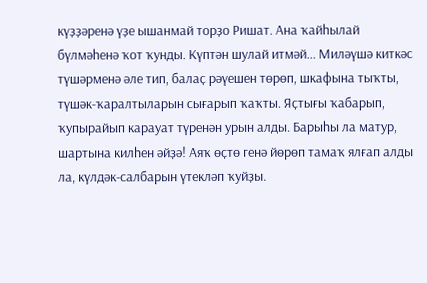күҙҙәренә үҙе ышанмай торҙо Ришат. Ана ҡайһылай бүлмәһенә ҡот ҡунды. Күптән шулай итмәй... Миләүшә киткәс түшәрменә әле тип, балаҫ рәүешен төрөп, шкафына тыҡты, түшәк-ҡаралтыларын сығарып ҡаҡты. Яҫтығы ҡабарып, ҡупырайып карауат түренән урын алды. Барыһы ла матур, шартына килһен әйҙә! Аяҡ өҫтө генә йөрөп тамаҡ ялғап алды ла, күлдәк-салбарын үтекләп ҡуйҙы.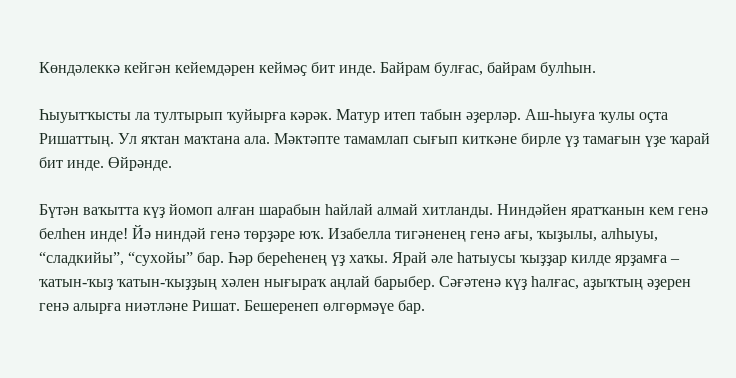Көндәлеккә кейгән кейемдәрен кеймәҫ бит инде. Байрам булғас, байрам булһын.

Һыуытҡысты ла тултырып ҡуйырға кәрәк. Матур итеп табын әҙерләр. Аш-һыуға ҡулы оҫта Ришаттың. Ул яҡтан маҡтана ала. Мәктәпте тамамлап сығып киткәне бирле үҙ тамағын үҙе ҡарай бит инде. Өйрәнде.

Бүтән ваҡытта күҙ йомоп алған шарабын һайлай алмай хитланды. Ниндәйен яратҡанын кем генә белһен инде! Йә ниндәй генә төрҙәре юҡ. Изабелла тигәненең генә ағы, ҡыҙылы, алһыуы, “сладкийы”, “сухойы” бар. Һәр береһенең үҙ хаҡы. Ярай әле һатыусы ҡыҙҙар килде ярҙамға – ҡатын-ҡыҙ ҡатын-ҡыҙҙың хәлен нығыраҡ аңлай барыбер. Сәғәтенә күҙ һалғас, аҙыҡтың әҙерен генә алырға ниәтләне Ришат. Бешеренеп өлгөрмәүе бар.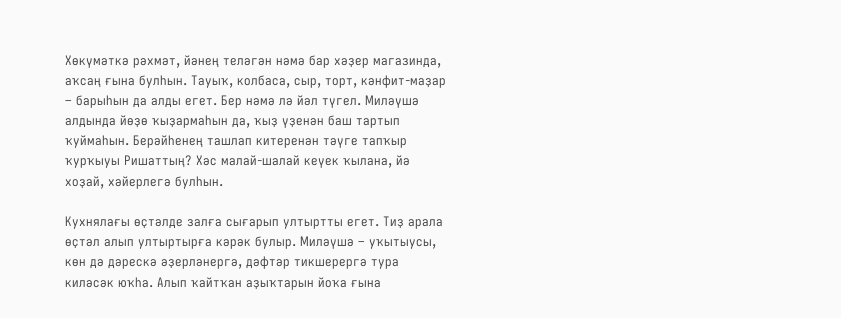Хөкүмәткә рәхмәт, йәнең теләгән нәмә бар хәҙер магазинда, аҡсаң ғына булһын. Тауыҡ, колбаса, сыр, торт, кәнфит-маҙар – барыһын да алды егет. Бер нәмә лә йәл түгел. Миләүшә алдында йөҙө ҡыҙармаһын да, ҡыҙ үҙенән баш тартып ҡуймаһын. Берәйһенең ташлап китеренән тәүге тапҡыр ҡурҡыуы Ришаттың? Хәс малай-шалай кеүек ҡылана, йә хоҙай, хәйерлегә булһын.

Кухнялағы өҫтәлде залға сығарып ултыртты егет. Тиҙ арала өҫтәл алып ултыртырға кәрәк булыр. Миләүшә – уҡытыусы, көн дә дәрескә әҙерләнергә, дәфтәр тикшерергә тура киләсәк юҡһа. Алып ҡайтҡан аҙыҡтарын йоҡа ғына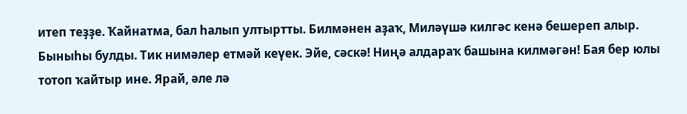итеп теҙҙе. Ҡайнатма, бал һалып ултыртты. Билмәнен аҙаҡ, Миләүшә килгәс кенә бешереп алыр. Быныһы булды. Тик нимәлер етмәй кеүек. Эйе, сәскә! Ниңә алдараҡ башына килмәгән! Бая бер юлы тотоп ҡайтыр ине. Ярай, әле лә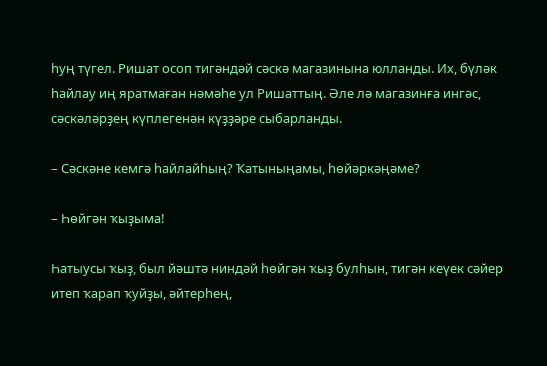һуң түгел. Ришат осоп тигәндәй сәскә магазинына юлланды. Их, бүләк һайлау иң яратмаған нәмәһе ул Ришаттың. Әле лә магазинға ингәс, сәскәләрҙең күплегенән күҙҙәре сыбарланды.

– Сәскәне кемгә һайлайһың? Ҡатыныңамы, һөйәркәңәме?

– Һөйгән ҡыҙыма!

Һатыусы ҡыҙ, был йәштә ниндәй һөйгән ҡыҙ булһын, тигән кеүек сәйер итеп ҡарап ҡуйҙы, әйтерһең,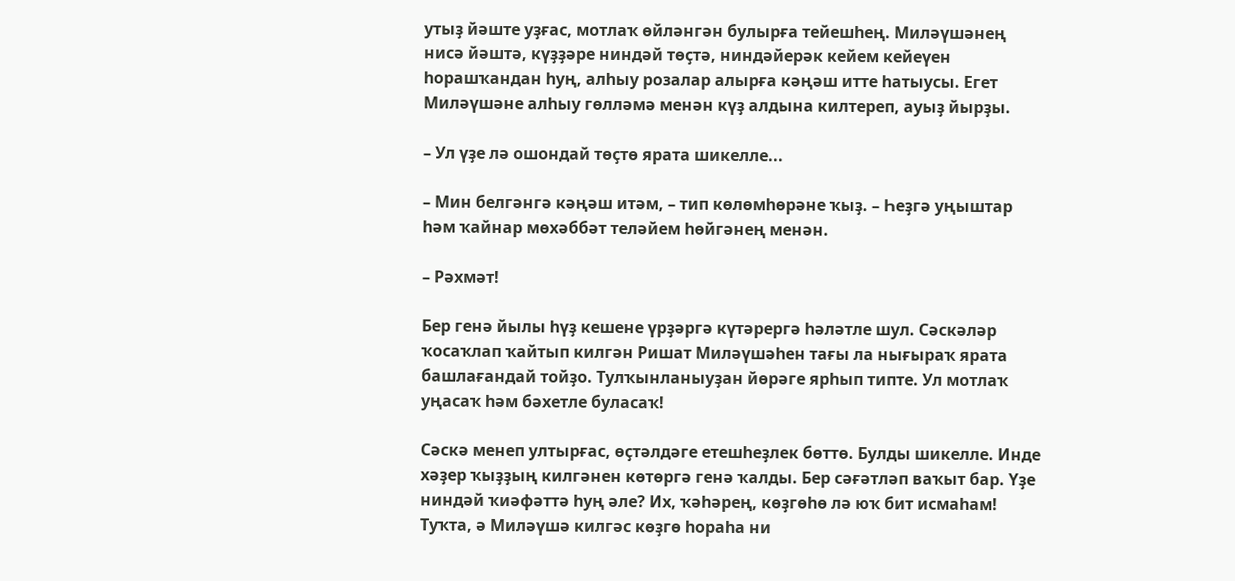утыҙ йәште уҙғас, мотлаҡ өйләнгән булырға тейешһең. Миләүшәнең нисә йәштә, күҙҙәре ниндәй төҫтә, ниндәйерәк кейем кейеүен һорашҡандан һуң, алһыу розалар алырға кәңәш итте һатыусы. Егет Миләүшәне алһыу гөлләмә менән күҙ алдына килтереп, ауыҙ йырҙы.

– Ул үҙе лә ошондай төҫтө ярата шикелле...

– Мин белгәнгә кәңәш итәм, – тип көлөмһөрәне ҡыҙ. – Һеҙгә уңыштар һәм ҡайнар мөхәббәт теләйем һөйгәнең менән.

– Рәхмәт!

Бер генә йылы һүҙ кешене үрҙәргә күтәрергә һәләтле шул. Сәскәләр ҡосаҡлап ҡайтып килгән Ришат Миләүшәһен тағы ла нығыраҡ ярата башлағандай тойҙо. Тулҡынланыуҙан йөрәге ярһып типте. Ул мотлаҡ уңасаҡ һәм бәхетле буласаҡ!

Сәскә менеп ултырғас, өҫтәлдәге етешһеҙлек бөттө. Булды шикелле. Инде хәҙер ҡыҙҙың килгәнен көтөргә генә ҡалды. Бер сәғәтләп ваҡыт бар. Үҙе ниндәй ҡиәфәттә һуң әле? Их, ҡәһәрең, көҙгөһө лә юҡ бит исмаһам! Туҡта, ә Миләүшә килгәс көҙгө һораһа ни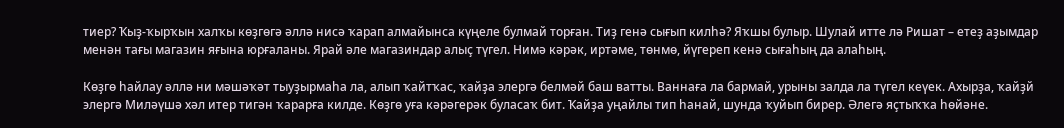тиер? Ҡыҙ-ҡырҡын халҡы көҙгөгә әллә нисә ҡарап алмайынса күңеле булмай торған. Тиҙ генә сығып килһә? Яҡшы булыр. Шулай итте лә Ришат – етеҙ аҙымдар менән тағы магазин яғына юрғаланы. Ярай әле магазиндар алыҫ түгел. Нимә кәрәк, иртәме, төнмө, йүгереп кенә сығаһың да алаһың.

Көҙгө һайлау әллә ни мәшәҡәт тыуҙырмаһа ла, алып ҡайтҡас, ҡайҙа элергә белмәй баш ватты. Ваннаға ла бармай, урыны залда ла түгел кеүек. Ахырҙа, ҡайҙй элергә Миләүшә хәл итер тигән ҡарарға килде. Көҙгө уға кәрәгерәк буласаҡ бит. Ҡайҙа уңайлы тип һанай, шунда ҡуйып бирер. Әлегә яҫтыҡҡа һөйәне.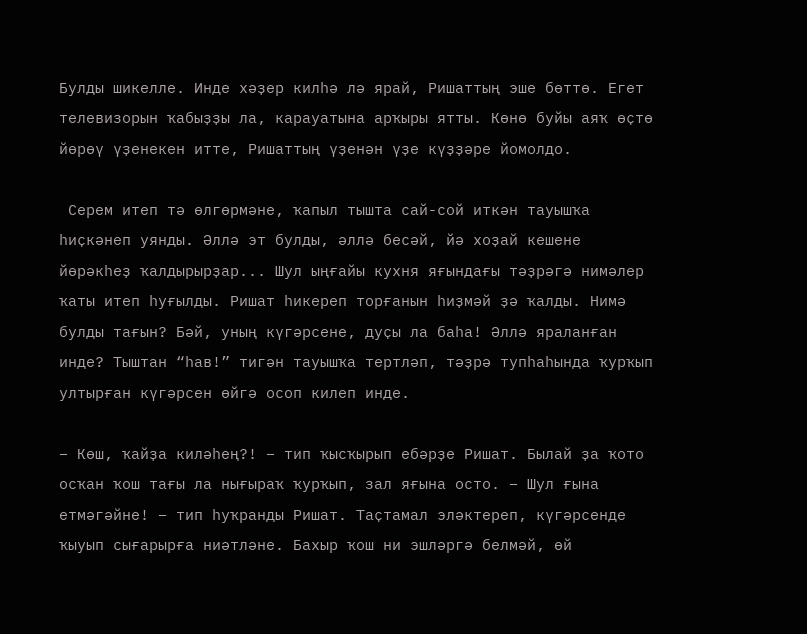Булды шикелле. Инде хәҙер килһә лә ярай, Ришаттың эше бөттө. Егет телевизорын ҡабыҙҙы ла, карауатына арҡыры ятты. Көнө буйы аяҡ өҫтө йөрөү үҙенекен итте, Ришаттың үҙенән үҙе күҙҙәре йомолдо.

 Серем итеп тә өлгөрмәне, ҡапыл тышта сай-сой иткән тауышҡа һиҫкәнеп уянды. Әллә эт булды, әллә бесәй, йә хоҙай кешене йөрәкһеҙ ҡалдырырҙар... Шул ыңғайы кухня яғындағы тәҙрәгә нимәлер ҡаты итеп һуғылды. Ришат һикереп торғанын һиҙмәй ҙә ҡалды. Нимә булды тағын? Бәй, уның күгәрсене, дуҫы ла баһа! Әллә яраланған инде? Тыштан “һав!” тигән тауышҡа тертләп, тәҙрә тупһаһында ҡурҡып ултырған күгәрсен өйгә осоп килеп инде.

– Көш, ҡайҙа киләһең?! – тип ҡысҡырып ебәрҙе Ришат. Былай ҙа ҡото осҡан ҡош тағы ла нығыраҡ ҡурҡып, зал яғына осто. – Шул ғына етмәгәйне! – тип һуҡранды Ришат. Таҫтамал эләктереп, күгәрсенде ҡыуып сығарырға ниәтләне. Бахыр ҡош ни эшләргә белмәй, өй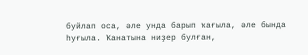буйлап оса, әле унда барып ҡағыла, әле бында һуғыла. Ҡанатына ниҙер булған,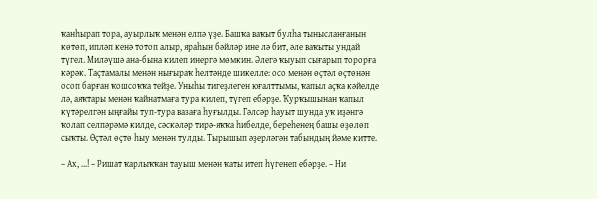ҡанһырап тора, ауырлыҡ менән елпә үҙе. Башҡа ваҡыт булһа тынысланғанын көтөп, ипләп кенә тотоп алыр, яраһын бәйләр ине лә бит, әле ваҡыты ундай түгел. Миләүшә ана-бына килеп инергә мөмкин. Әлегә ҡыуып сығарып торорға кәрәк. Таҫтамалы менән нығыраҡ һелтәнде шикелле: осо менән өҫтәл өҫтөнән осоп барған ҡошсоҡҡа тейҙе. Уныһы тигеҙлеген юғалттымы, ҡапыл аҫҡа кәйелде лә, аяҡтары менән ҡайнатмаға тура килеп, түгеп ебәрҙе. Ҡурҡышынан ҡапыл күтәрелгән ыңғайы туп-тура вазаға һуғылды. Гәлсәр һауыт шунда уҡ иҙәнгә ҡолап селпәрәмә килде, сәскәләр тирә-яҡҡа һибелде, береһенең башы өҙөлөп сыҡты. Өҫтәл өҫтө һыу менән тулды. Тырышып әҙерләгән табындың йәме китте.

– Ах, ...! – Ришат ҡарлыҡҡан тауыш менән ҡаты итеп һүгенеп ебәрҙе. – Ни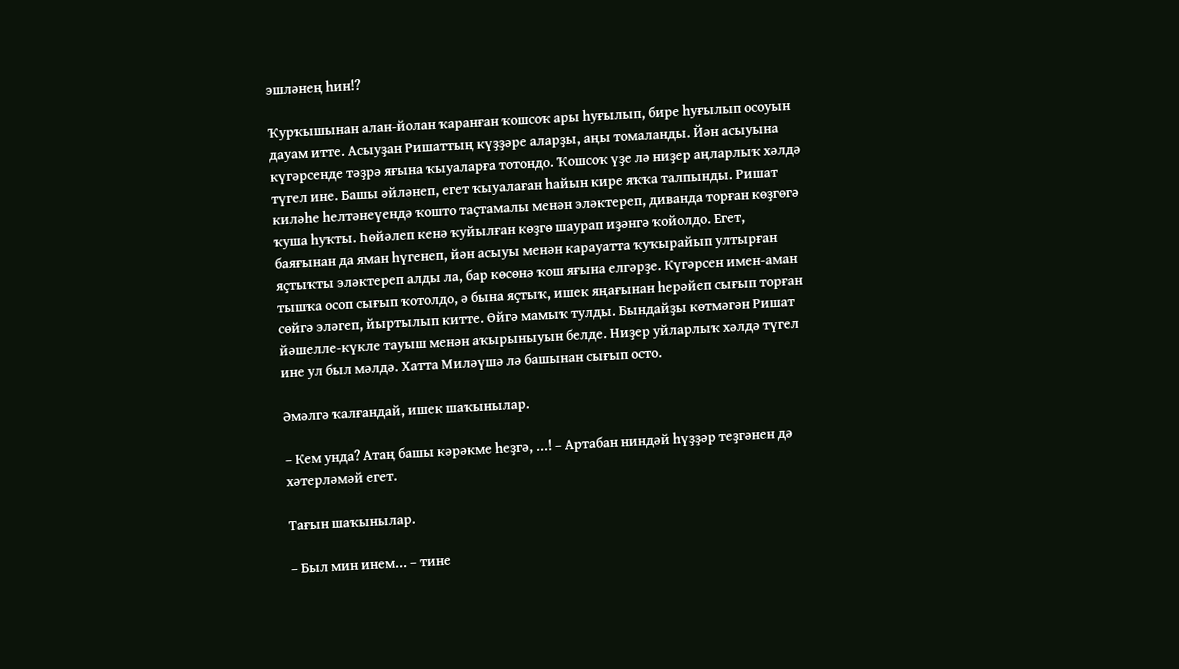эшләнең һин!?

Ҡурҡышынан алан-йолан ҡаранған ҡошсоҡ ары һуғылып, бире һуғылып осоуын дауам итте. Асыуҙан Ришаттың күҙҙәре аларҙы, аңы томаланды. Йән асыуына күгәрсенде тәҙрә яғына ҡыуаларға тотондо. Ҡошсоҡ үҙе лә ниҙер аңларлыҡ хәлдә түгел ине. Башы әйләнеп, егет ҡыуалаған һайын кире яҡҡа талпынды. Ришат киләһе һелтәнеүендә ҡошто таҫтамалы менән эләктереп, диванда торған көҙгөгә ҡуша һуҡты. Һөйәлеп кенә ҡуйылған көҙгө шаурап иҙәнгә ҡойолдо. Егет, баяғынан да яман һүгенеп, йән асыуы менән карауатта ҡуҡырайып ултырған яҫтыҡты эләктереп алды ла, бар көсөнә ҡош яғына елгәрҙе. Күгәрсен имен-аман тышҡа осоп сығып ҡотолдо, ә бына яҫтыҡ, ишек яңағынан һерәйеп сығып торған сөйгә эләгеп, йыртылып китте. Өйгә мамыҡ тулды. Бындайҙы көтмәгән Ришат йәшелле-күкле тауыш менән аҡырыныуын белде. Ниҙер уйларлыҡ хәлдә түгел ине ул был мәлдә. Хатта Миләүшә лә башынан сығып осто.

Әмәлгә ҡалғандай, ишек шаҡынылар.

– Кем унда? Атаң башы кәрәкме һеҙгә, ...! – Артабан ниндәй һүҙҙәр теҙгәнен дә хәтерләмәй егет.

Тағын шаҡынылар.

– Был мин инем... – тине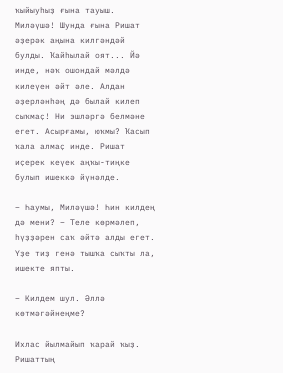ҡыйыуһыҙ ғына тауыш. Миләүшә! Шунда ғына Ришат әҙерәк аңына килгәндәй булды. Ҡайһылай оят... Йә инде, нәҡ ошондай мәлдә килеүен әйт әле. Алдан әҙерләнһәң дә былай килеп сыҡмаҫ! Ни эшләргә белмәне егет. Асырғамы, юҡмы? Ҡасып ҡала алмаҫ инде. Ришат иҫерек кеүек аңҡы-тиңке булып ишеккә йүнәлде.

– Һаумы, Миләүшә! Һин килдең дә мени? – Теле көрмәлеп, һүҙҙәрен саҡ әйтә алды егет. Үҙе тиҙ генә тышҡа сыҡты ла, ишекте япты.

– Килдем шул. Әллә көтмәгәйнеңме?

Ихлас йылмайып ҡарай ҡыҙ. Ришаттың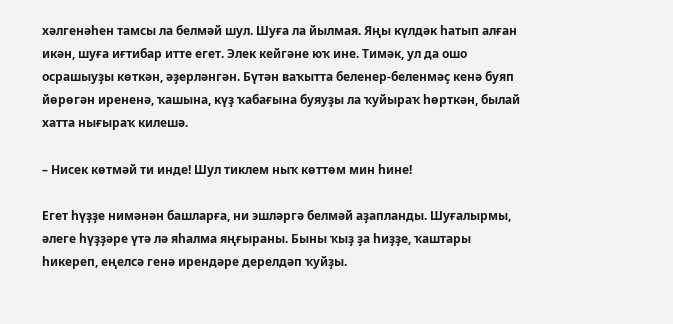хәлгенәһен тамсы ла белмәй шул. Шуға ла йылмая. Яңы күлдәк һатып алған икән, шуға иғтибар итте егет. Элек кейгәне юҡ ине. Тимәк, ул да ошо осрашыуҙы көткән, әҙерләнгән. Бүтән ваҡытта беленер-беленмәҫ кенә буяп йөрөгән ирененә, ҡашына, күҙ ҡабағына буяуҙы ла ҡуйыраҡ һөрткән, былай хатта нығыраҡ килешә.

– Нисек көтмәй ти инде! Шул тиклем ныҡ көттөм мин һине!

Егет һүҙҙе нимәнән башларға, ни эшләргә белмәй аҙапланды. Шуғалырмы, әлеге һүҙҙәре үтә лә яһалма яңғыраны. Быны ҡыҙ ҙа һиҙҙе, ҡаштары һикереп, еңелсә генә ирендәре дерелдәп ҡуйҙы.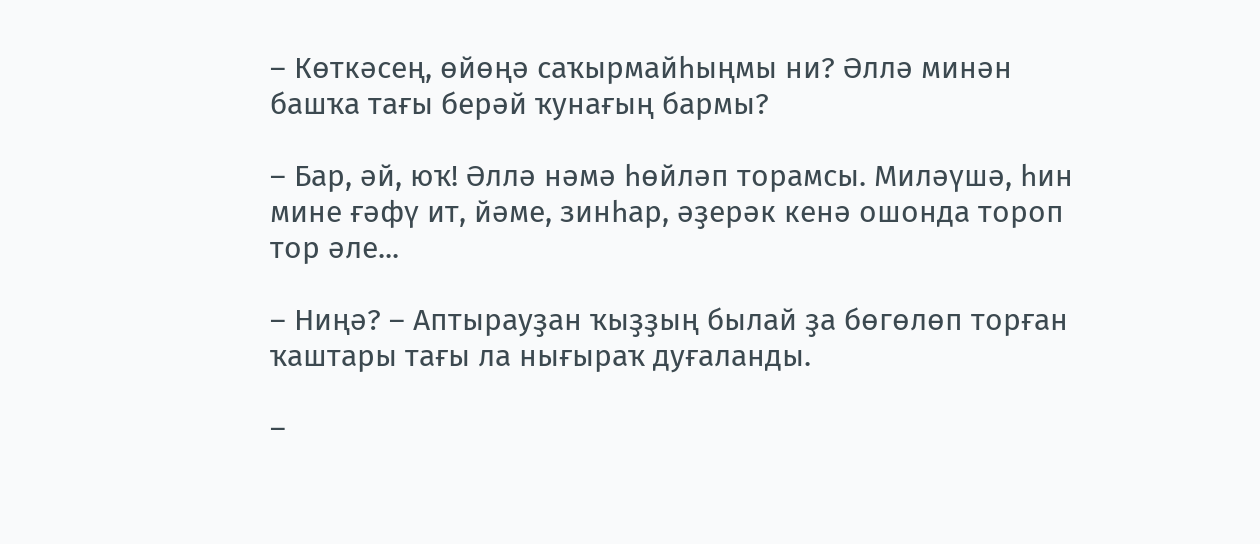– Көткәсең, өйөңә саҡырмайһыңмы ни? Әллә минән башҡа тағы берәй ҡунағың бармы?

– Бар, әй, юҡ! Әллә нәмә һөйләп торамсы. Миләүшә, һин мине ғәфү ит, йәме, зинһар, әҙерәк кенә ошонда тороп тор әле...

– Ниңә? – Аптырауҙан ҡыҙҙың былай ҙа бөгөлөп торған ҡаштары тағы ла нығыраҡ дуғаланды.

–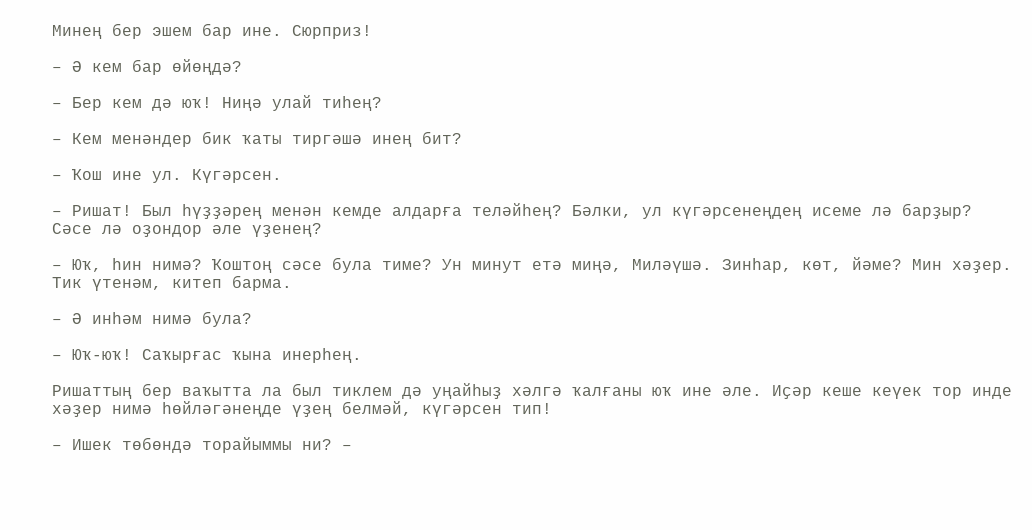Минең бер эшем бар ине. Сюрприз!

– Ә кем бар өйөңдә?

– Бер кем дә юҡ! Ниңә улай тиһең?

– Кем менәндер бик ҡаты тиргәшә инең бит?

– Ҡош ине ул. Күгәрсен.

– Ришат! Был һүҙҙәрең менән кемде алдарға теләйһең? Бәлки, ул күгәрсенеңдең исеме лә барҙыр? Сәсе лә оҙондор әле үҙенең?

– Юҡ, һин нимә? Ҡоштоң сәсе була тиме? Ун минут етә миңә, Миләүшә. Зинһар, көт, йәме? Мин хәҙер. Тик үтенәм, китеп барма.

– Ә инһәм нимә була?

– Юҡ-юҡ! Саҡырғас ҡына инерһең.

Ришаттың бер ваҡытта ла был тиклем дә уңайһыҙ хәлгә ҡалғаны юҡ ине әле. Иҫәр кеше кеүек тор инде хәҙер нимә һөйләгәнеңде үҙең белмәй, күгәрсен тип!

– Ишек төбөндә торайыммы ни? –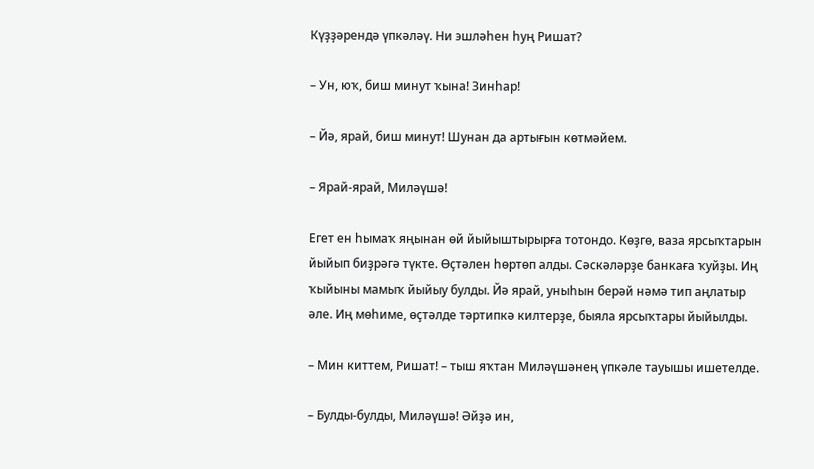Күҙҙәрендә үпкәләү. Ни эшләһен һуң Ришат?

– Ун, юҡ, биш минут ҡына! Зинһар!

– Йә, ярай, биш минут! Шунан да артығын көтмәйем.

– Ярай-ярай, Миләүшә!

Егет ен һымаҡ яңынан өй йыйыштырырға тотондо. Көҙгө, ваза ярсыҡтарын йыйып биҙрәгә түкте. Өҫтәлен һөртөп алды. Сәскәләрҙе банкаға ҡуйҙы. Иң ҡыйыны мамыҡ йыйыу булды. Йә ярай, уныһын берәй нәмә тип аңлатыр әле. Иң мөһиме, өҫтәлде тәртипкә килтерҙе, быяла ярсыҡтары йыйылды.

– Мин киттем, Ришат! – тыш яҡтан Миләүшәнең үпкәле тауышы ишетелде.

– Булды-булды, Миләүшә! Әйҙә ин,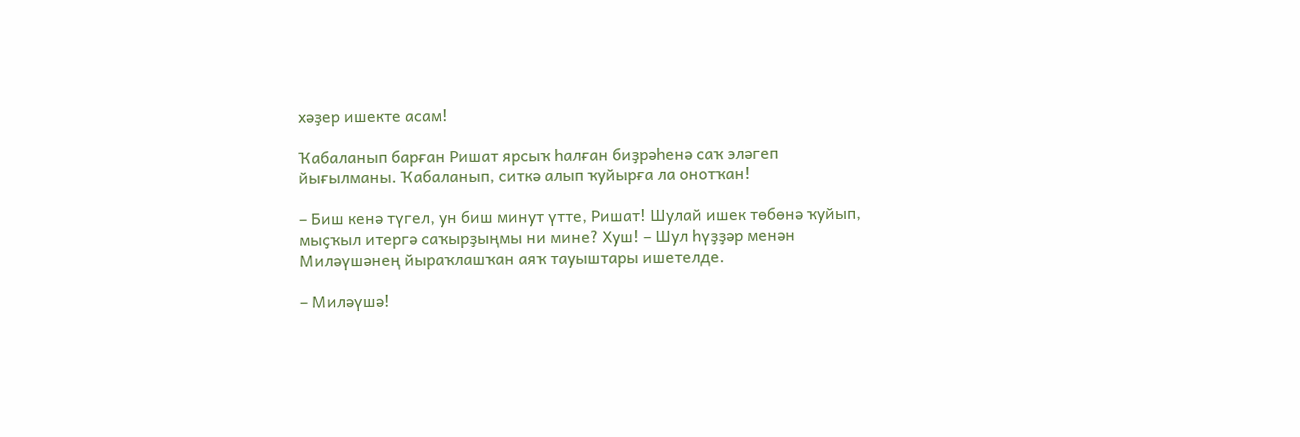хәҙер ишекте асам!

Ҡабаланып барған Ришат ярсыҡ һалған биҙрәһенә саҡ эләгеп йығылманы. Ҡабаланып, ситкә алып ҡуйырға ла онотҡан!

– Биш кенә түгел, ун биш минут үтте, Ришат! Шулай ишек төбөнә ҡуйып, мыҫҡыл итергә саҡырҙыңмы ни мине? Хуш! – Шул һүҙҙәр менән Миләүшәнең йыраҡлашҡан аяҡ тауыштары ишетелде.

– Миләүшә!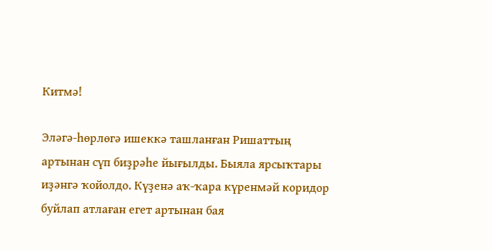Китмә!

Эләгә-һөрлөгә ишеккә ташланған Ришаттың артынан сүп биҙрәһе йығылды. Быяла ярсыҡтары иҙәнгә ҡойолдо. Күҙенә аҡ-ҡара күренмәй коридор буйлап атлаған егет артынан бая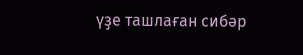үҙе ташлаған сибәр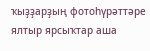ҡыҙҙарҙың фотоһүрәттәре ялтыр ярсыҡтар аша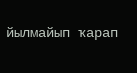йылмайып ҡарап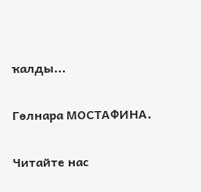ҡалды...

Гөлнара МОСТАФИНА.

Читайте нас